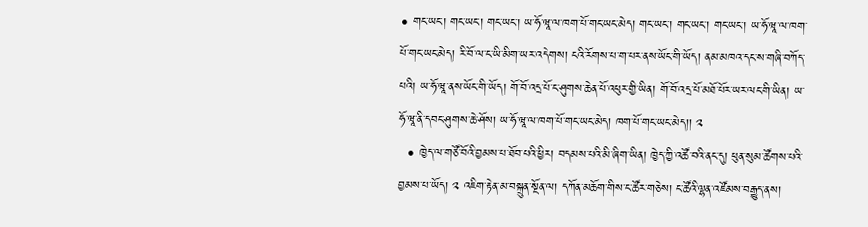• གང་ཡང་། གང་ཡང་། གང་ཡང་། ཡ་ཧོ་ཝཱ་ལ་ཁག་པོ་གང་ཡང་མེད། གང་ཡང་། གང་ཡང་། གང་ཡང་། ཡ་ཧོ་ཝཱ་ལ་ཁག་པོ་གང་ཡང་མེད། རི་བོ་ལ་ང་ཡི་མིག་ཡར་འདེགས། ངའི་རོགས་པ་ག་པར་ནས་ཡོང་གི་ཡོད། ནམ་མཁའ་དང་ས་གཞི་བཀོད་པའི། ཡ་ཧོ་ཝཱ་ནས་ཡོང་གི་ཡོད། གོ་བོ་འདྲ་པོ་ང་ཤུགས་ཆེན་པོ་འཕུར་གྱི་ཡིན། གོ་བོ་འདྲ་པོ་མཐོ་པོར་ཡར་ལང་གི་ཡིན། ཡ་ཧོ་ཝཱ་ནི་དབང་ཤུགས་ཆེ་ཤོས། ཡ་ཧོ་ཝཱ་ལ་ཁག་པོ་གང་ཡང་མེད། ཁག་པོ་གང་ཡང་མེད།། ༢
  • ཁྱེད་ལ་གཙོ་བོའི་བྱམས་པ་ཐོབ་པའི་ཕྱིར། བདམས་པའི་མི་ཞིག་ཡིན། ཁྱེད་ཀྱི་འཚོ་བའི་ནང་དུ། ཕུན་སུམ་ཚོགས་པའི་བྱམས་པ་ཡོད། ༢ འཇིག་རྟེན་མ་བསྐྲུན་སྔོན་ལ། དཀོན་མཆོག་གིས་ང་ཚོར་གཅེས། ང་ཚོའི་ལྷན་འཛོམས་བརྒྱུད་ནས།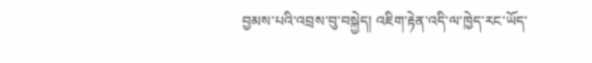བྱམས་པའི་འབྲས་བུ་བསྐྱེད། འཇིག་རྟེན་འདི་ལ་ཁྱེད་རང་ཡོད་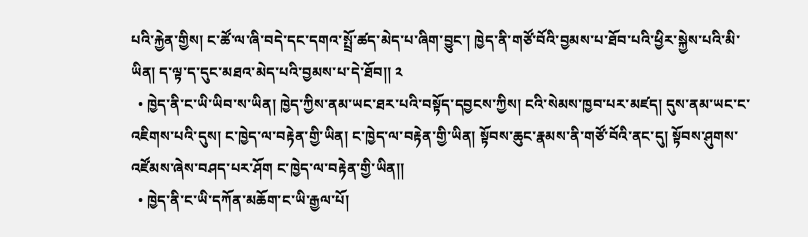པའི་རྐྱེན་གྱིས། ང་ཚོ་ལ་ཞི་བདེ་དང་དགའ་སྤྲོ་ཚད་མེད་པ་ཞིག་བྱུང་། ཁྱེད་ནི་གཙོ་བོའི་བྱམས་པ་ཐོབ་པའི་ཕྱིར་སྐྱེས་པའི་མི་ཡིན། ད་ལྟ་ད་དུང་མཐའ་མེད་པའི་བྱམས་པ་དེ་ཐོབ།། ༢
  • ཁྱེད་ནི་ང་ཡི་ཡིབ་ས་ཡིན། ཁྱེད་ཀྱིས་ནམ་ཡང་ཐར་པའི་བསྟོད་དབྱངས་ཀྱིས། ངའི་སེམས་ཁྱབ་པར་མཛད། དུས་ནམ་ཡང་ང་འཇིགས་པའི་དུས། ང་ཁྱེད་ལ་བརྟེན་གྱི་ཡིན། ང་ཁྱེད་ལ་བརྟེན་གྱི་ཡིན། སྟོབས་ཆུང་རྣམས་ནི་གཙོ་བོའི་ནང་དུ། སྟོབས་ཤུགས་འཛོམས་ཞེས་བཤད་པར་ཤོག ང་ཁྱེད་ལ་བརྟེན་གྱི་ཡིན།།
  • ཁྱེད་ནི་ང་ཡི་དཀོན་མཆོག་ང་ཡི་རྒྱལ་པོ།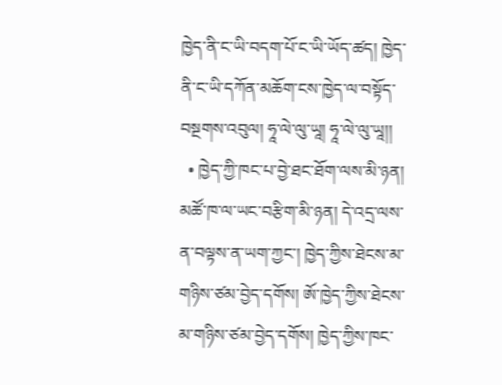ཁྱེད་ནི་ང་ཡི་བདག་པོ་ང་ཡི་ཡོད་ཚད། ཁྱེད་ནི་ང་ཡི་དཀོན་མཆོག་ངས་ཁྱེད་ལ་བསྟོད་བསྔགས་འབུལ། ཧཱ་ལེ་ལུ་ཡཱ། ཧཱ་ལེ་ལུ་ཡཱ།།
  • ཁྱེད་ཀྱི་ཁང་པ་བྱེ་ཐང་ཐོག་ལས་མི་ཉན། མཚོ་ཁ་ལ་ཡང་བརྩིག་མི་ཉན། དེ་འདྲ་ལས་ན་བལྟས་ན་ཡག་ཀྱང་། ཁྱེད་ཀྱིས་ཐེངས་མ་གཉིས་ཙམ་བྱེད་དགོས། ཨོ་ཁྱེད་ཀྱིས་ཐེངས་མ་གཉིས་ཙམ་བྱེད་དགོས། ཁྱེད་ཀྱིས་ཁང་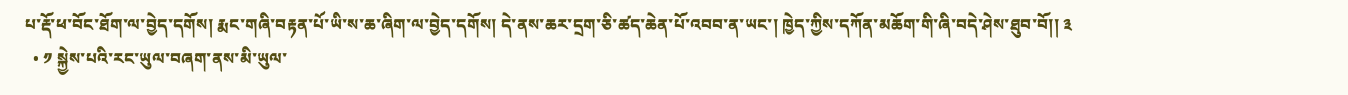པ་རྡོ་ཕ་བོང་ཐོག་ལ་བྱེད་དགོས། རྨང་གཞི་བརྟན་པོ་ཡི་ས་ཆ་ཞིག་ལ་བྱེད་དགོས། དེ་ནས་ཆར་དྲག་ཅི་ཚད་ཆེན་པོ་འབབ་ན་ཡང་། ཁྱེད་ཀྱིས་དཀོན་མཆོག་གི་ཞི་བདེ་ཤེས་ཐུབ་བོ།། ༣
  • ༡ སྐྱེས་པའི་རང་ཡུལ་བཞག་ནས་མི་ཡུལ་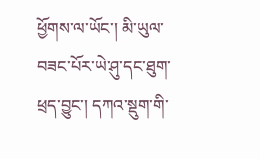ཕྱོགས་ལ་ཡོང་། མི་ཡུལ་བཟང་པོར་ཡེ་ཤུ་དང་ཐུག་ཕྲད་བྱུང་། དཀའ་སྡུག་གི་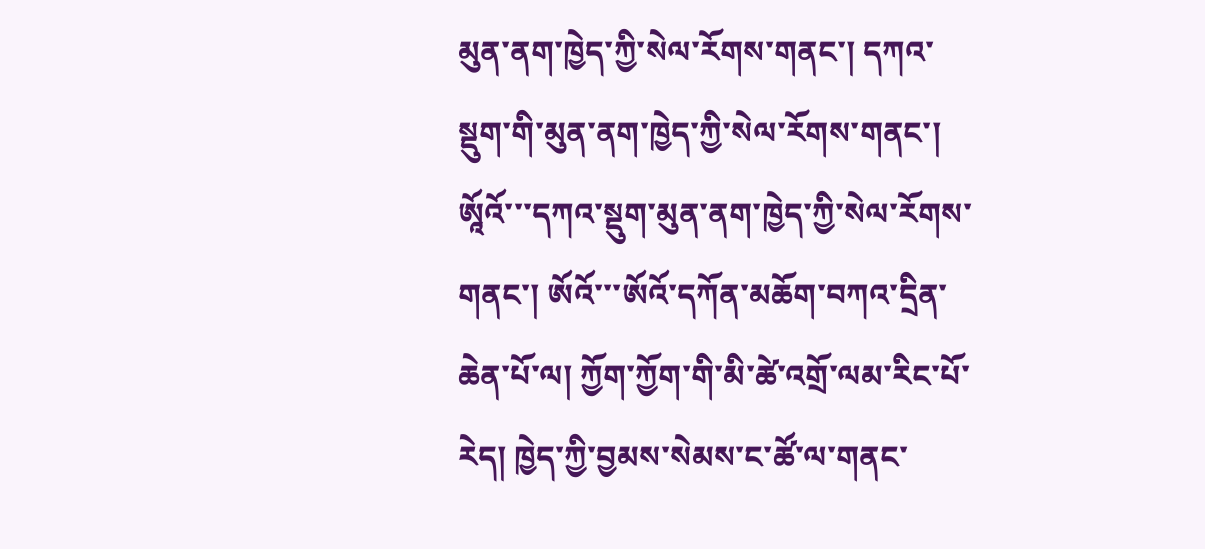མུན་ནག་ཁྱེད་ཀྱི་སེལ་རོགས་གནང་། དཀའ་སྡུག་གི་མུན་ནག་ཁྱེད་ཀྱི་སེལ་རོགས་གནང་། ཨཱོའོ་་་དཀའ་སྡུག་མུན་ནག་ཁྱེད་ཀྱི་སེལ་རོགས་གནང་། ཨོའོ་་་ཨོའོ་དཀོན་མཆོག་བཀའ་དྲིན་ཆེན་པོ་ལ། ཀྱོག་ཀྱོག་གི་མི་ཚེ་འགྲོ་ལམ་རིང་པོ་རེད། ཁྱེད་ཀྱི་བྱམས་སེམས་ང་ཚོ་ལ་གནང་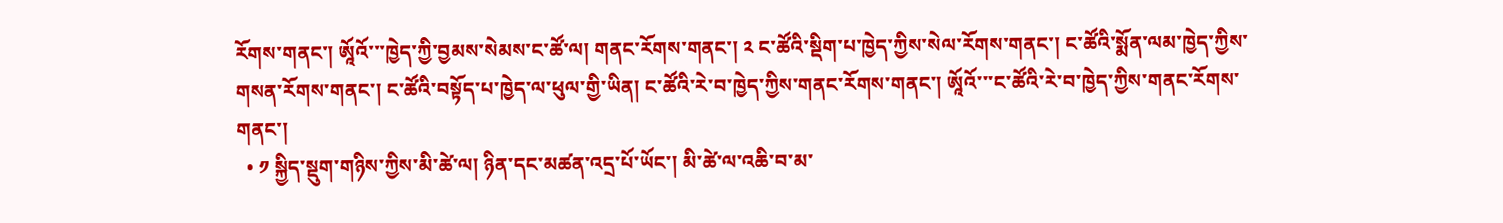རོགས་གནང་། ཨཱོའོ་་་ཁྱེད་ཀྱི་བྱམས་སེམས་ང་ཚོ་ལ། གནང་རོགས་གནང་། ༢ ང་ཚོའི་སྡིག་པ་ཁྱེད་ཀྱིས་སེལ་རོགས་གནང་། ང་ཚོའི་སྨོན་ལམ་ཁྱེད་ཀྱིས་གསན་རོགས་གནང་། ང་ཚོའི་བསྟོད་པ་ཁྱེད་ལ་ཕུལ་གྱི་ཡིན། ང་ཚོའི་རེ་བ་ཁྱེད་ཀྱིས་གནང་རོགས་གནང་། ཨཱོའོ་་་ང་ཚོའི་རེ་བ་ཁྱེད་ཀྱིས་གནང་རོགས་གནང་།
  • ༡ སྐྱིད་སྡུག་གཉིས་ཀྱིས་མི་ཚེ་ལ། ཉིན་དང་མཚན་འདྲ་པོ་ཡོང་། མི་ཚེ་ལ་འཆི་བ་མ་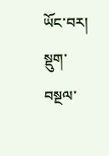ཡོང་བར། སྡུག་བསྔལ་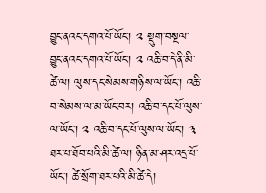བྱུང་ནའང་དགའ་པོ་ཡོང་། ༢ སྡུག་བསྔལ་བྱུང་ནའང་དགའ་པོ་ཡོང་། ༢ འཆི་བ་དེ་ནི་མི་ཚེ་ལ། ལུས་དང་སེམས་གཉིས་ལ་ཡོང་། འཆི་བ་སེམས་ལ་མ་ཡོང་བར། འཆི་བ་དང་པོ་ལུས་ལ་ཡོང་། ༢ འཆི་བ་དང་པོ་ལུས་ལ་ཡོང་། ༣ ཐར་པ་ཐོབ་པའི་མི་ཚེ་ལ། ཉིན་མ་ཤར་འདྲ་པོ་ཡོང་། ཚེ་སྲོག་ཐར་པའི་མི་ཚེ་དེ།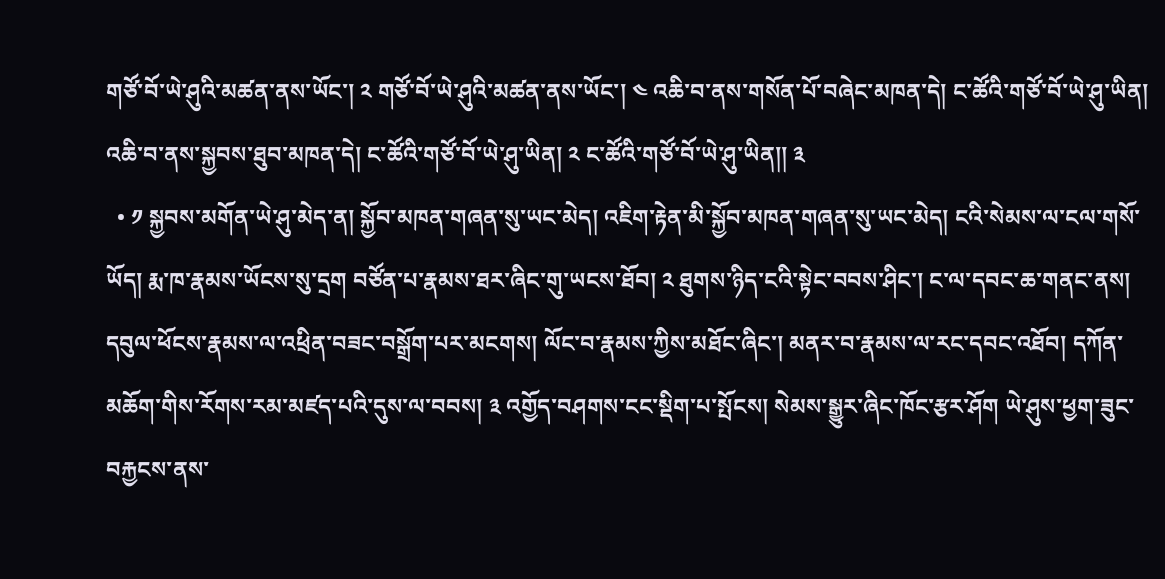གཙོ་བོ་ཡེ་ཤུའི་མཚན་ནས་ཡོང་། ༢ གཙོ་བོ་ཡེ་ཤུའི་མཚན་ནས་ཡོང་། ༤ འཆི་བ་ནས་གསོན་པོ་བཞེང་མཁན་དེ། ང་ཚོའི་གཙོ་བོ་ཡེ་ཤུ་ཡིན། འཆི་བ་ནས་སྐྱབས་ཐུབ་མཁན་དེ། ང་ཚོའི་གཙོ་བོ་ཡེ་ཤུ་ཡིན། ༢ ང་ཚོའི་གཙོ་བོ་ཡེ་ཤུ་ཡིན།། ༣
  • ༡ སྐྱབས་མགོན་ཡེ་ཤུ་མེད་ན། སྐྱོབ་མཁན་གཞན་སུ་ཡང་མེད། འཇིག་རྟེན་མི་སྐྱོབ་མཁན་གཞན་སུ་ཡང་མེད། ངའི་སེམས་ལ་ངལ་གསོ་ཡོད། རྨ་ཁ་རྣམས་ཡོངས་སུ་དྲག བཙོན་པ་རྣམས་ཐར་ཞིང་གུ་ཡངས་ཐོབ། ༢ ཐུགས་ཉིད་ངའི་སྟེང་བབས་ཤིང་། ང་ལ་དབང་ཆ་གནང་ནས། དབུལ་ཕོངས་རྣམས་ལ་འཕྲིན་བཟང་བསྒྲོག་པར་མངགས། ལོང་བ་རྣམས་ཀྱིས་མཐོང་ཞིང་། མནར་བ་རྣམས་ལ་རང་དབང་འཐོབ། དཀོན་མཆོག་གིས་རོགས་རམ་མཛད་པའི་དུས་ལ་བབས། ༣ འགྱོད་བཤགས་ངང་སྡིག་པ་སྤོངས། སེམས་སྒྱུར་ཞིང་ཁོང་རྩར་ཤོག ཡེ་ཤུས་ཕྱག་ཟུང་བརྐྱངས་ནས་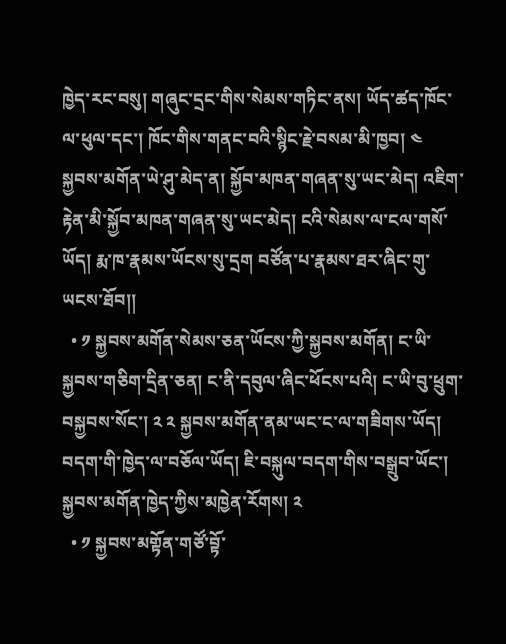ཁྱེད་རང་བསུ། གཞུང་དྲང་གིས་སེམས་གཏིང་ནས། ཡོད་ཚད་ཁོང་ལ་ཕུལ་དང་། ཁོང་གིས་གནང་བའི་སྙིང་རྗེ་བསམ་མི་ཁྱབ། ༤ སྐྱབས་མགོན་ཡེ་ཤུ་མེད་ན། སྐྱོབ་མཁན་གཞན་སུ་ཡང་མེད། འཇིག་རྟེན་མི་སྐྱོབ་མཁན་གཞན་སུ་ཡང་མེད། ངའི་སེམས་ལ་ངལ་གསོ་ཡོད། རྨ་ཁ་རྣམས་ཡོངས་སུ་དྲག བཙོན་པ་རྣམས་ཐར་ཞིང་གུ་ཡངས་ཐོབ།།
  • ༡ སྐྱབས་མགོན་སེམས་ཅན་ཡོངས་ཀྱི་སྐྱབས་མགོན། ང་ཡི་སྐྱབས་གཅིག་དྲིན་ཅན། ང་ནི་དབུལ་ཞིང་ཕོངས་པའི། ང་ཡི་བུ་ཕྲུག་བསྐྱབས་སོང་། ༢ ༢ སྐྱབས་མགོན་ནམ་ཡང་ང་ལ་གཟིགས་ཡོད། བདག་གི་ཁྱེད་ལ་བཅོལ་ཡོད། ཇི་བསྐུལ་བདག་གིས་བསྒྲུབ་ཡོང་། སྐྱབས་མགོན་ཁྱེད་ཀྱིས་མཁྱེན་རོགས། ༢
  • ༡ སྐྱབས་མགྟོན་གཙོ་བྟོ་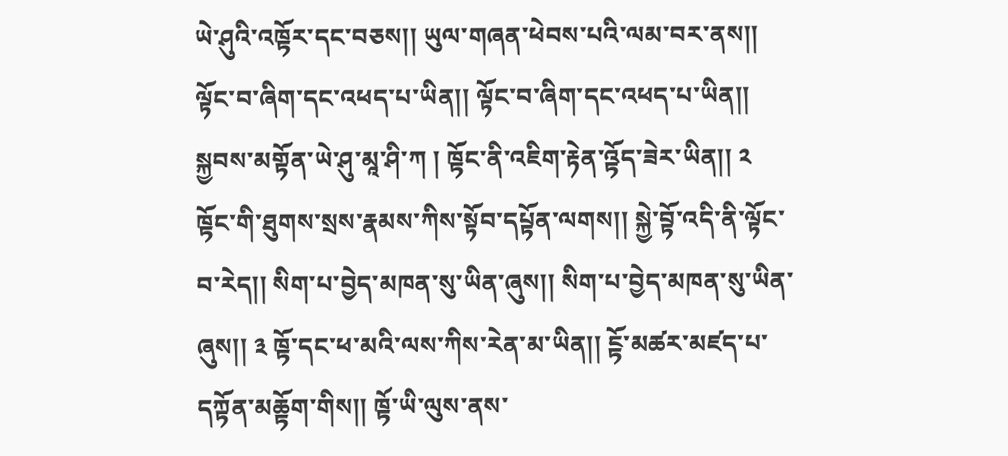ཡེ་ཤུའི་འཁྟོར་དང་བཅས།། ཡུལ་གཞན་ཕེབས་པའི་ལམ་བར་ནས།། ལྟོང་བ་ཞིག་དང་འཕད་པ་ཡིན།། ལྟོང་བ་ཞིག་དང་འཕད་པ་ཡིན།། སྐྱབས་མགྟོན་ཡེ་ཤུ་མཱ་ཤི་ཀ ། ཁྟོང་ནི་འཇིག་རྟེན་འྟོད་ཟེར་ཡིན།། ༢ ཁྟོང་གི་ཐུགས་སྲས་རྣམས་ཀིས་སྟོབ་དཔྟོན་ལགས།། སྐྱེ་བྟོ་འདི་ནི་ལྟོང་བ་རེད།། སིག་པ་བྱེད་མཁན་སུ་ཡིན་ཞུས།། སིག་པ་བྱེད་མཁན་སུ་ཡིན་ཞུས།། ༣ ཁྟོ་དང་ཕ་མའི་ལས་ཀིས་རེན་མ་ཡིན།། ངྟོ་མཚར་མཛད་པ་དཀྟོན་མཆྟོག་གིས།། ཁྟོ་ཡི་ལུས་ནས་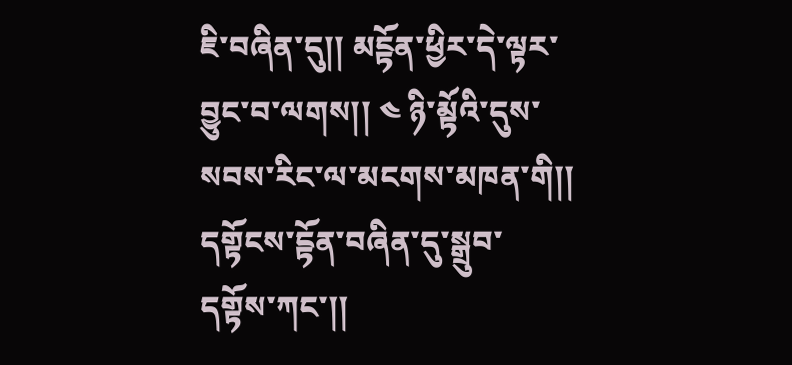ཇི་བཞིན་དུ།། མངྟོན་ཕྱིར་དེ་ལྟར་བྱུང་བ་ལགས།། ༤ ཉི་མྟོའི་དུས་སབས་རིང་ལ་མངགས་མཁན་གི།། དགྟོངས་དྟོན་བཞིན་དུ་སྒྲུབ་དགྟོས་ཀང་།།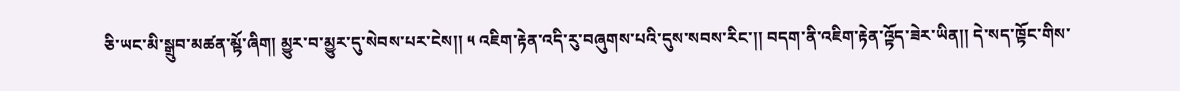ཅི་ཡང་མི་སྒྲུབ་མཚན་མྟོ་ཞིག། མྱུར་བ་མྱུར་དུ་སེབས་པར་ངེས།། ༥ འཇིག་རྟེན་འདི་རུ་བཞུགས་པའི་དུས་སབས་རིང་།། བདག་ནི་འཇིག་རྟེན་འྟོད་ཟེར་ཡིན།། དེ་སད་ཁྟོང་གིས་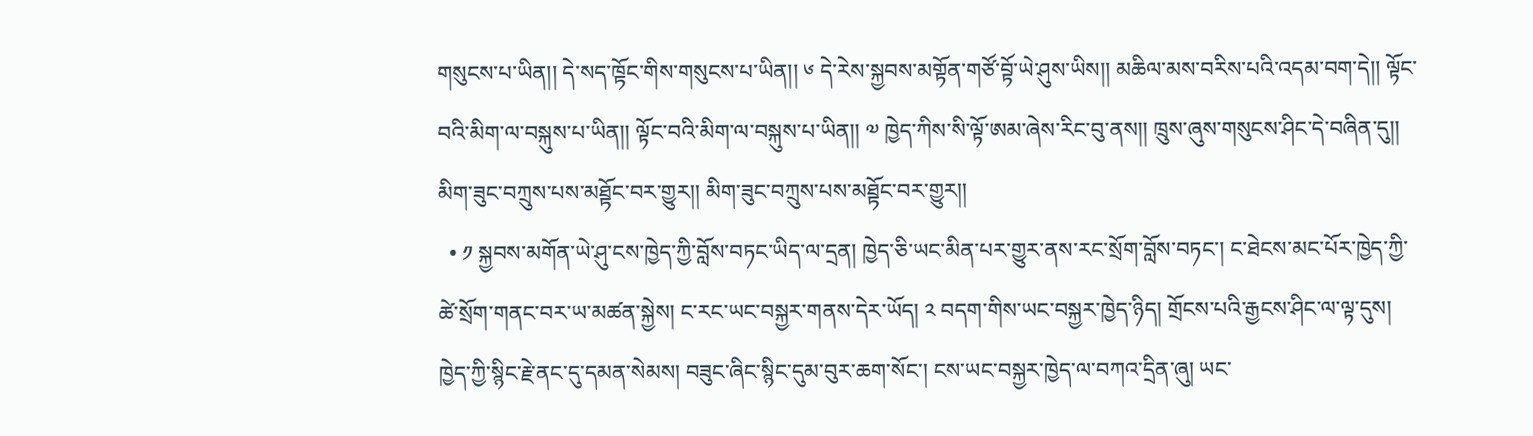གསུངས་པ་ཡིན།། དེ་སད་ཁྟོང་གིས་གསུངས་པ་ཡིན།། ༦ དེ་རེས་སྐྱབས་མགྟོན་གཙོ་བྟོ་ཡེ་ཤུས་ཡིས།། མཆིལ་མས་བརིས་པའི་འདམ་བག་དེ།། ལྟོང་བའི་མིག་ལ་བསྐུས་པ་ཡིན།། ལྟོང་བའི་མིག་ལ་བསྐུས་པ་ཡིན།། ༧ ཁྱེད་ཀིས་སི་ལྟོ་ཨམ་ཞེས་རིང་བུ་ནས།། ཁྲུས་ཞུས་གསུངས་ཤིང་དེ་བཞིན་དུ།། མིག་ཟུང་བཀྲུས་པས་མཐྟོང་བར་གྱུར།། མིག་ཟུང་བཀྲུས་པས་མཐྟོང་བར་གྱུར།།
  • ༡ སྐྱབས་མགོན་ཡེ་ཤུ་ངས་ཁྱེད་ཀྱི་བློས་བཏང་ཡིད་ལ་དྲན། ཁྱེད་ཅི་ཡང་མིན་པར་གྱུར་ནས་རང་སྲོག་བློས་བཏང་། ང་ཐེངས་མང་པོར་ཁྱེད་ཀྱི་ཚེ་སྲོག་གནང་བར་ཡ་མཚན་སྐྱེས། ང་རང་ཡང་བསྐྱར་གནས་དེར་ཡོད། ༢ བདག་གིས་ཡང་བསྐྱར་ཁྱེད་ཉིད། གྲོངས་པའི་རྒྱངས་ཤིང་ལ་ལྟ་དུས། ཁྱེད་ཀྱི་སྙིང་རྗེ་ནང་དུ་དམན་སེམས། བཟུང་ཞིང་སྙིང་དུམ་བུར་ཆག་སོང་། ངས་ཡང་བསྐྱར་ཁྱེད་ལ་བཀའ་དྲིན་ཞུ། ཡང་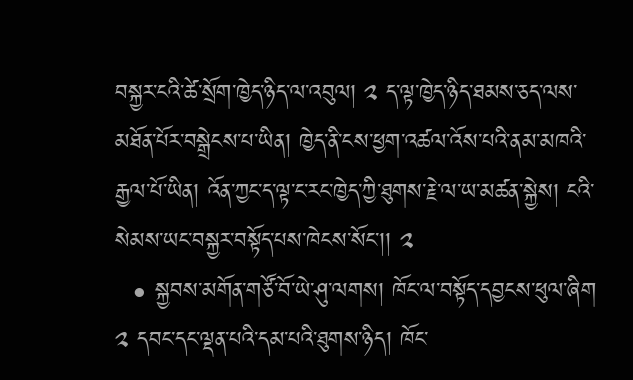བསྐྱར་ངའི་ཚེ་སྲོག་ཁྱེད་ཉིད་ལ་འབུལ། ༢ ད་ལྟ་ཁྱེད་ཉིད་ཐམས་ཅད་ལས་མཐོན་པོར་བསྒྲེངས་པ་ཡིན། ཁྱེད་ནི་ངས་ཕྱག་འཚལ་འོས་པའི་ནམ་མཁའི་རྒྱལ་པོ་ཡིན། འོན་ཀྱང་ད་ལྟ་ང་རང་ཁྱེད་ཀྱི་ཐུགས་རྗེ་ལ་ཡ་མཚན་སྐྱེས། ངའི་སེམས་ཡང་བསྐྱར་བསྟོད་པས་ཁེངས་སོང་།། ༢
  • སྐྱབས་མགོན་གཙོ་བོ་ཡེ་ཤུ་ལགས། ཁོང་ལ་བསྟོད་དབྱངས་ཕུལ་ཞིག ༢ དབང་དང་ལྡན་པའི་དམ་པའི་ཐུགས་ཉིད། ཁོང་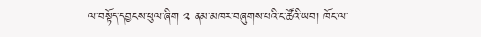ལ་བསྟོད་དབྱངས་ཕུལ་ཞིག ༢ ནམ་མཁར་བཞུགས་པའི་ང་ཚོའི་ཡབ། ཁོང་ལ་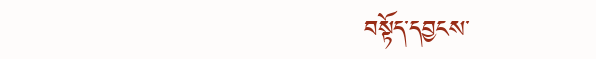བསྟོད་དབྱངས་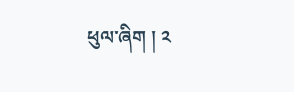ཕུལ་ཞིག ། ༢